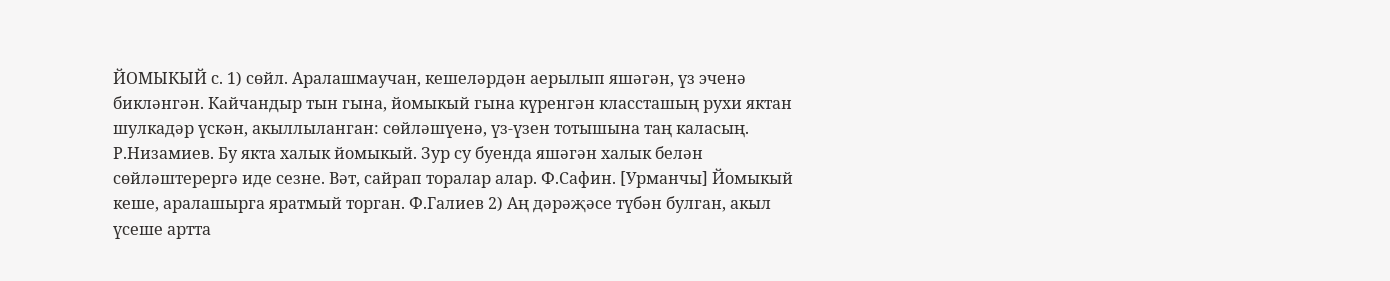ЙОМЫКЫЙ с. 1) сөйл. Аралашмаучан, кешеләрдән аерылып яшәгән, үз эченә бикләнгән. Кайчандыр тын гына, йомыкый гына күренгән классташың рухи яктан шулкадәр үскән, акыллыланган: сөйләшүенә, үз-үзен тотышына таң каласың. Р.Низамиев. Бу якта халык йомыкый. Зур су буенда яшәгән халык белән сөйләштерергә иде сезне. Вәт, сайрап торалар алар. Ф.Сафин. [Урманчы] Йомыкый кеше, аралашырга яратмый торган. Ф.Галиев 2) Аң дәрәҗәсе түбән булган, акыл үсеше артта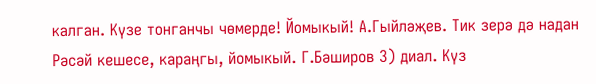калган. Күзе тонганчы чөмерде! Йомыкый! А.Гыйләҗев. Тик зерә дә надан Рәсәй кешесе, караңгы, йомыкый. Г.Бәширов 3) диал. Күз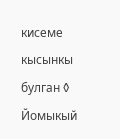кисеме кысынкы булган ◊ Йомыкый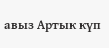авыз Артык күп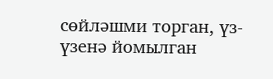сөйләшми торган, үз-үзенә йомылган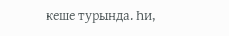кеше турында. Һи,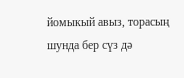йомыкый авыз, торасың шунда бер сүз дә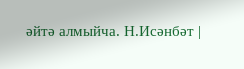әйтә алмыйча. Н.Исәнбәт |